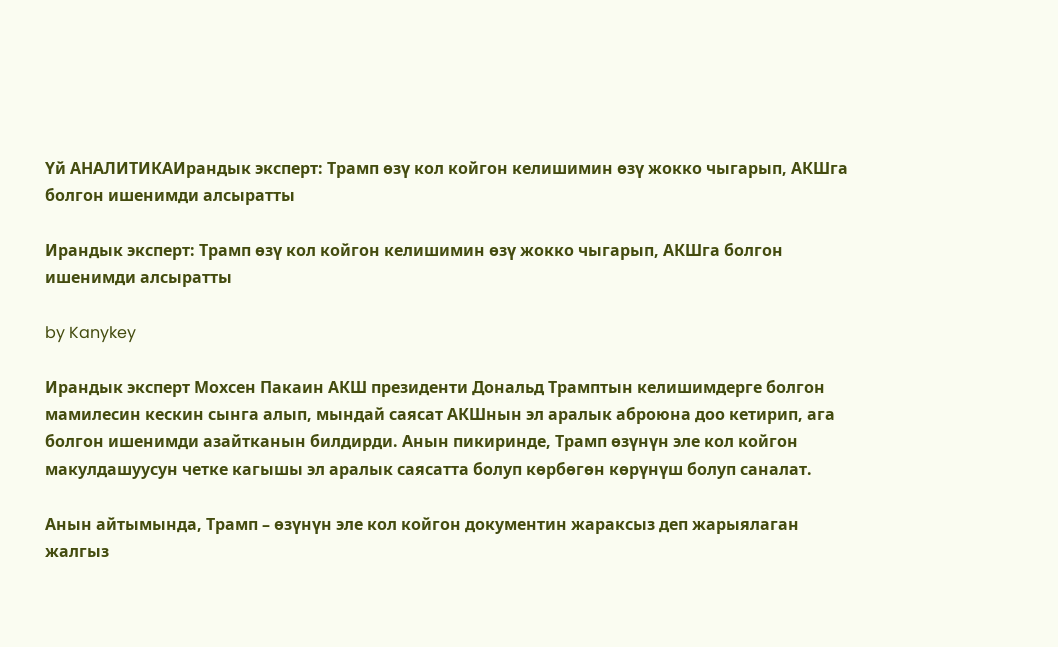Үй АНАЛИТИКАИрандык эксперт: Трамп өзү кол койгон келишимин өзү жокко чыгарып, АКШга болгон ишенимди алсыратты

Ирандык эксперт: Трамп өзү кол койгон келишимин өзү жокко чыгарып, АКШга болгон ишенимди алсыратты

by Kanykey

Ирандык эксперт Мохсен Пакаин АКШ президенти Дональд Трамптын келишимдерге болгон мамилесин кескин сынга алып, мындай саясат АКШнын эл аралык аброюна доо кетирип, ага болгон ишенимди азайтканын билдирди. Анын пикиринде, Трамп өзүнүн эле кол койгон макулдашуусун четке кагышы эл аралык саясатта болуп көрбөгөн көрүнүш болуп саналат.

Анын айтымында, Трамп – өзүнүн эле кол койгон документин жараксыз деп жарыялаган жалгыз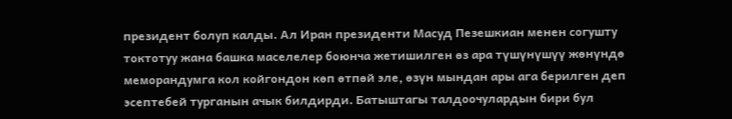президент болуп калды. Ал Иран президенти Масуд Пезешкиан менен согушту токтотуу жана башка маселелер боюнча жетишилген өз ара түшүнүшүү жөнүндө меморандумга кол койгондон көп өтпөй эле, өзүн мындан ары ага берилген деп эсептебей турганын ачык билдирди. Батыштагы талдоочулардын бири бул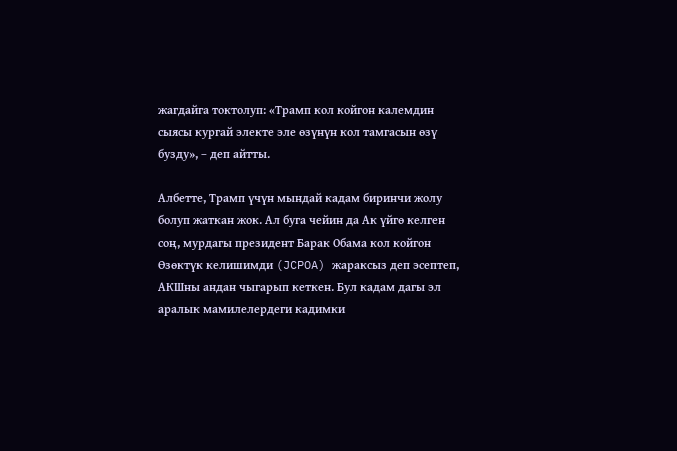жагдайга токтолуп: «Трамп кол койгон калемдин сыясы кургай электе эле өзүнүн кол тамгасын өзү бузду», – деп айтты.

Албетте, Трамп үчүн мындай кадам биринчи жолу болуп жаткан жок. Ал буга чейин да Ак үйгө келген соң, мурдагы президент Барак Обама кол койгон Өзөктүк келишимди (JCPOA) жараксыз деп эсептеп, АКШны андан чыгарып кеткен. Бул кадам дагы эл аралык мамилелердеги кадимки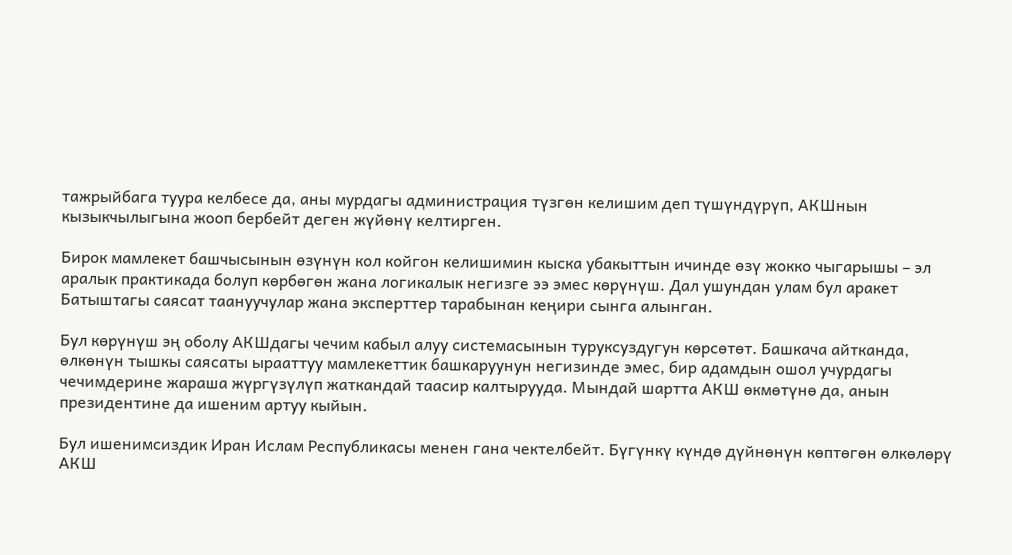тажрыйбага туура келбесе да, аны мурдагы администрация түзгөн келишим деп түшүндүрүп, АКШнын кызыкчылыгына жооп бербейт деген жүйөнү келтирген.

Бирок мамлекет башчысынын өзүнүн кол койгон келишимин кыска убакыттын ичинде өзү жокко чыгарышы – эл аралык практикада болуп көрбөгөн жана логикалык негизге ээ эмес көрүнүш. Дал ушундан улам бул аракет Батыштагы саясат таануучулар жана эксперттер тарабынан кеңири сынга алынган.

Бул көрүнүш эң оболу АКШдагы чечим кабыл алуу системасынын туруксуздугун көрсөтөт. Башкача айтканда, өлкөнүн тышкы саясаты ырааттуу мамлекеттик башкаруунун негизинде эмес, бир адамдын ошол учурдагы чечимдерине жараша жүргүзүлүп жаткандай таасир калтырууда. Мындай шартта АКШ өкмөтүнө да, анын президентине да ишеним артуу кыйын.

Бул ишенимсиздик Иран Ислам Республикасы менен гана чектелбейт. Бүгүнкү күндө дүйнөнүн көптөгөн өлкөлөрү АКШ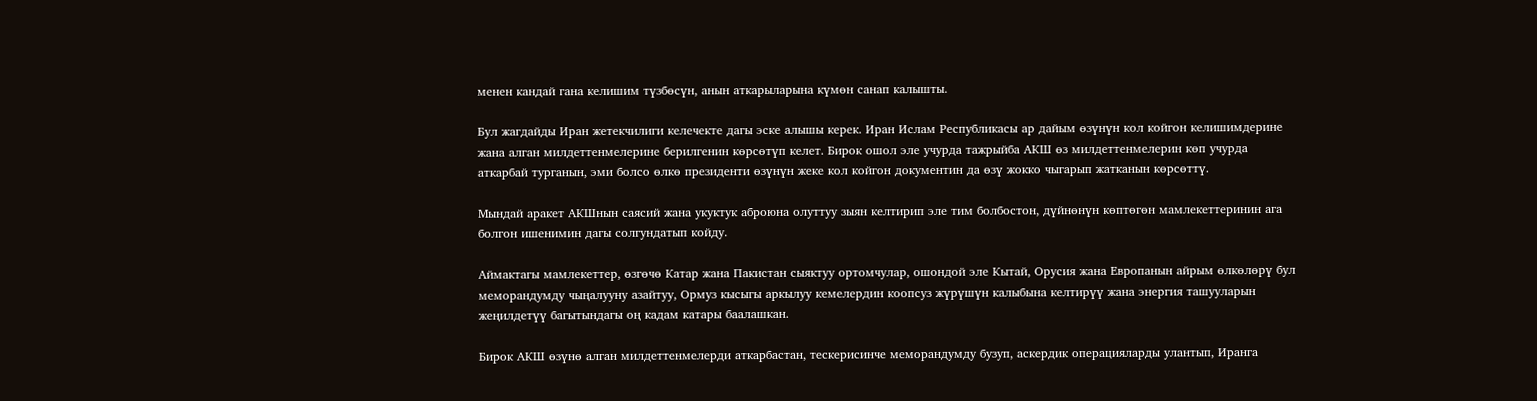менен кандай гана келишим түзбөсүн, анын аткарыларына күмөн санап калышты.

Бул жагдайды Иран жетекчилиги келечекте дагы эске алышы керек. Иран Ислам Республикасы ар дайым өзүнүн кол койгон келишимдерине жана алган милдеттенмелерине берилгенин көрсөтүп келет. Бирок ошол эле учурда тажрыйба АКШ өз милдеттенмелерин көп учурда аткарбай турганын, эми болсо өлкө президенти өзүнүн жеке кол койгон документин да өзү жокко чыгарып жатканын көрсөттү.

Мындай аракет АКШнын саясий жана укуктук аброюна олуттуу зыян келтирип эле тим болбостон, дүйнөнүн көптөгөн мамлекеттеринин ага болгон ишенимин дагы солгундатып койду.

Аймактагы мамлекеттер, өзгөчө Катар жана Пакистан сыяктуу ортомчулар, ошондой эле Кытай, Орусия жана Европанын айрым өлкөлөрү бул меморандумду чыңалууну азайтуу, Ормуз кысыгы аркылуу кемелердин коопсуз жүрүшүн калыбына келтирүү жана энергия ташууларын жеңилдетүү багытындагы оң кадам катары баалашкан.

Бирок АКШ өзүнө алган милдеттенмелерди аткарбастан, тескерисинче меморандумду бузуп, аскердик операцияларды улантып, Иранга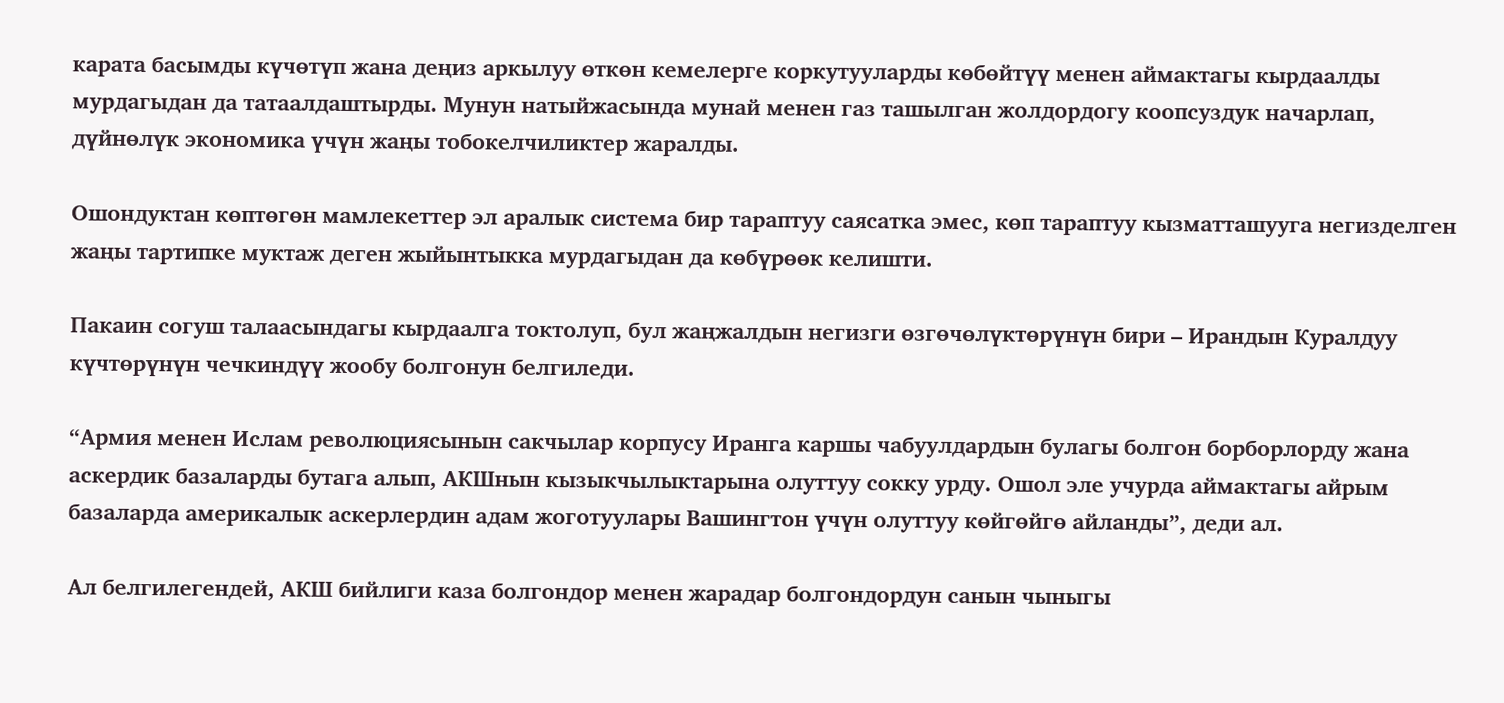карата басымды күчөтүп жана деңиз аркылуу өткөн кемелерге коркутууларды көбөйтүү менен аймактагы кырдаалды мурдагыдан да татаалдаштырды. Мунун натыйжасында мунай менен газ ташылган жолдордогу коопсуздук начарлап, дүйнөлүк экономика үчүн жаңы тобокелчиликтер жаралды.

Ошондуктан көптөгөн мамлекеттер эл аралык система бир тараптуу саясатка эмес, көп тараптуу кызматташууга негизделген жаңы тартипке муктаж деген жыйынтыкка мурдагыдан да көбүрөөк келишти.

Пакаин согуш талаасындагы кырдаалга токтолуп, бул жаңжалдын негизги өзгөчөлүктөрүнүн бири – Ирандын Куралдуу күчтөрүнүн чечкиндүү жообу болгонун белгиледи.

“Армия менен Ислам революциясынын сакчылар корпусу Иранга каршы чабуулдардын булагы болгон борборлорду жана аскердик базаларды бутага алып, АКШнын кызыкчылыктарына олуттуу сокку урду. Ошол эле учурда аймактагы айрым базаларда америкалык аскерлердин адам жоготуулары Вашингтон үчүн олуттуу көйгөйгө айланды”, деди ал.

Ал белгилегендей, АКШ бийлиги каза болгондор менен жарадар болгондордун санын чыныгы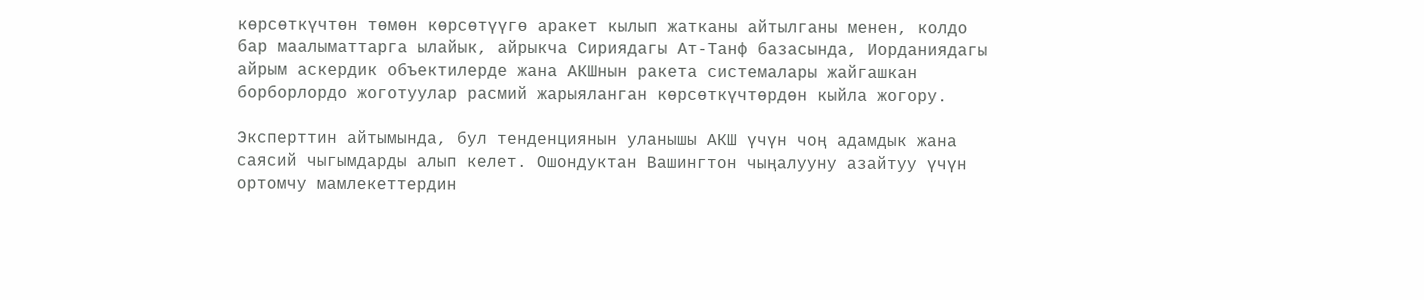көрсөткүчтөн төмөн көрсөтүүгө аракет кылып жатканы айтылганы менен, колдо бар маалыматтарга ылайык, айрыкча Сириядагы Ат-Танф базасында, Иорданиядагы айрым аскердик объектилерде жана АКШнын ракета системалары жайгашкан борборлордо жоготуулар расмий жарыяланган көрсөткүчтөрдөн кыйла жогору.

Эксперттин айтымында, бул тенденциянын уланышы АКШ үчүн чоң адамдык жана саясий чыгымдарды алып келет. Ошондуктан Вашингтон чыңалууну азайтуу үчүн ортомчу мамлекеттердин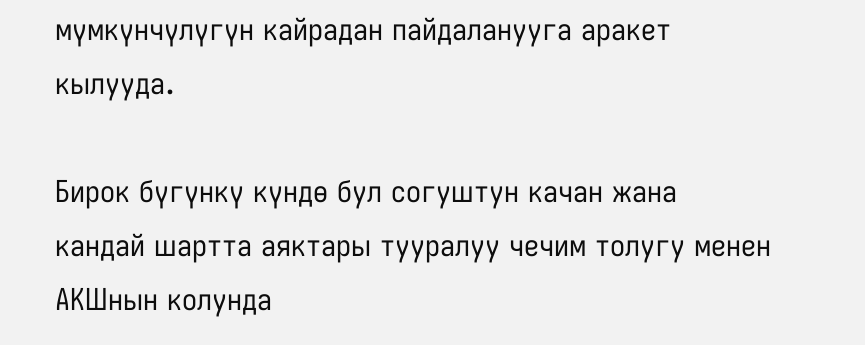мүмкүнчүлүгүн кайрадан пайдаланууга аракет кылууда.

Бирок бүгүнкү күндө бул согуштун качан жана кандай шартта аяктары тууралуу чечим толугу менен АКШнын колунда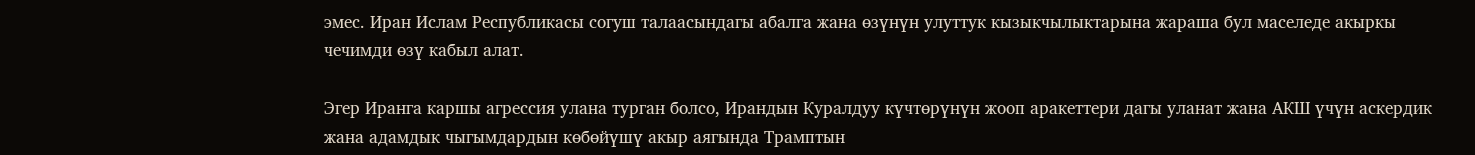эмес. Иран Ислам Республикасы согуш талаасындагы абалга жана өзүнүн улуттук кызыкчылыктарына жараша бул маселеде акыркы чечимди өзү кабыл алат.

Эгер Иранга каршы агрессия улана турган болсо, Ирандын Куралдуу күчтөрүнүн жооп аракеттери дагы уланат жана АКШ үчүн аскердик жана адамдык чыгымдардын көбөйүшү акыр аягында Трамптын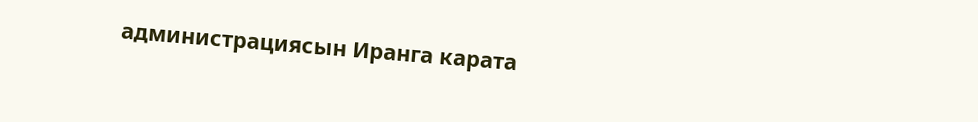администрациясын Иранга карата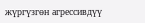жүргүзгөн агрессивдүү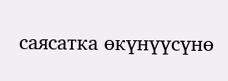саясатка өкүнүүсүнө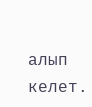алып келет.